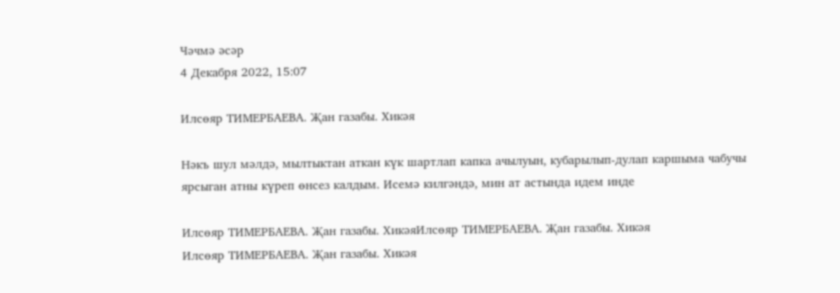Чәчмә әсәр
4 Декабря 2022, 15:07

Илсөяр ТИМЕРБАЕВА. Җан газабы. Хикәя

Нәкъ шул мәлдә, мылтыктан аткан күк шартлап капка ачылуын, кубарылып-дулап каршыма чабучы ярсыган атны күреп өнсез калдым. Исемә килгәндә, мин ат астында идем инде

Илсөяр ТИМЕРБАЕВА. Җан газабы. ХикәяИлсөяр ТИМЕРБАЕВА. Җан газабы. Хикәя
Илсөяр ТИМЕРБАЕВА. Җан газабы. Хикәя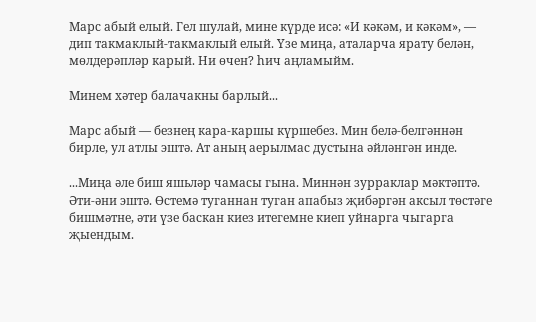Марс абый елый. Гел шулай, мине күрде исә: «И кәкәм, и кәкәм», — дип такмаклый-такмаклый елый. Үзе миңа, аталарча ярату белән, мөлдерәпләр карый. Ни өчен? һич аңламыйм.

Минем хәтер балачакны барлый...

Марс абый — безнең кара-каршы күршебез. Мин белә-белгәннән бирле, ул атлы эштә. Ат аның аерылмас дустына әйләнгән инде.

...Миңа әле биш яшьләр чамасы гына. Миннән зурраклар мәктәптә. Әти-әни эштә. Өстемә туганнан туган апабыз җибәргән аксыл төстәге бишмәтне, әти үзе баскан киез итегемне киеп уйнарга чыгарга җыендым.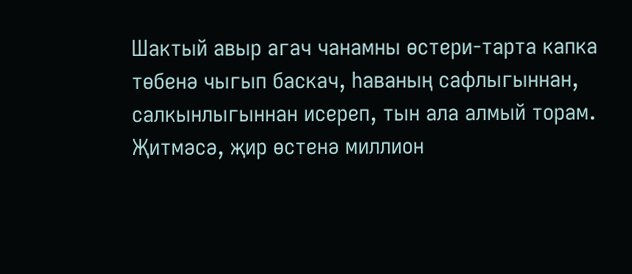Шактый авыр агач чанамны өстери-тарта капка төбенә чыгып баскач, һаваның сафлыгыннан, салкынлыгыннан исереп, тын ала алмый торам. Җитмәсә, җир өстенә миллион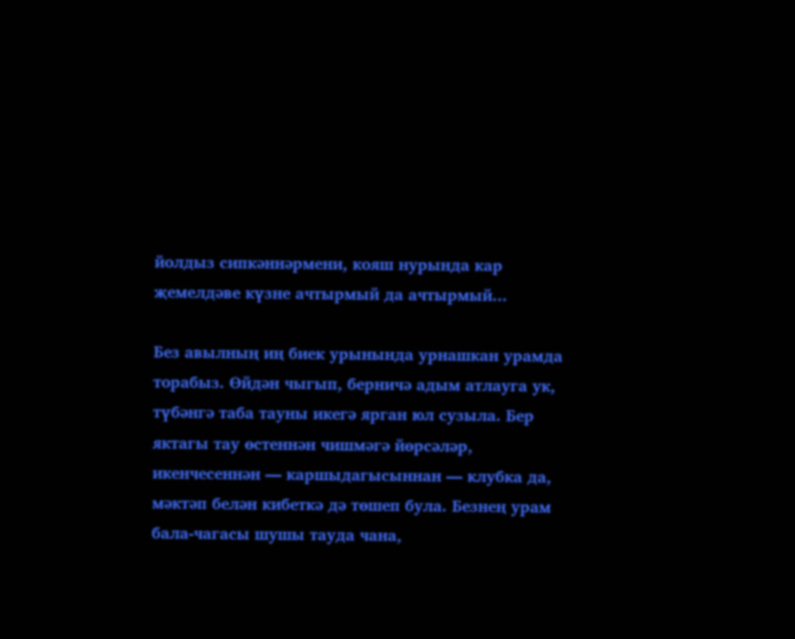йолдыз сипкәннәрмени, кояш нурында кар җемелдәве күзне ачтырмый да ачтырмый...

Без авылның иң биек урынында урнашкан урамда торабыз. Өйдән чыгып, берничә адым атлауга ук, түбәнгә таба тауны икегә ярган юл сузыла. Бер яктагы тау өстеннән чишмәгә йөрсәләр, икенчесеннән — каршыдагысыннан — клубка да, мәктәп белән кибеткә дә төшеп була. Безнең урам бала-чагасы шушы тауда чана,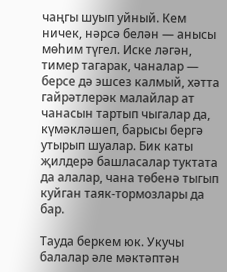чаңгы шуып уйный. Кем ничек, нәрсә белән — анысы мөһим түгел. Иске ләгән, тимер тагарак, чаналар — берсе дә эшсез калмый, хәтта гайрәтлерәк малайлар ат чанасын тартып чыгалар да, күмәкләшеп, барысы бергә утырып шуалар. Бик каты җилдерә башласалар туктата да алалар, чана төбенә тыгып куйган таяк-тормозлары да бар.

Тауда беркем юк. Укучы балалар әле мәктәптән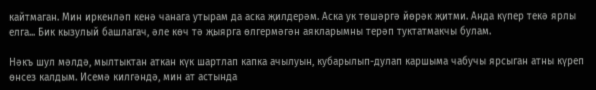кайтмаган. Мин иркенләп кенә чанага утырам да аска җилдерәм. Аска ук төшәргә йөрәк җитми. Анда күпер текә ярлы елга... Бик кызулый башлагач, әле көч тә җыярга өлгермәгән аякларымны терәп туктатмакчы булам.

Нәкъ шул мәлдә, мылтыктан аткан күк шартлап капка ачылуын, кубарылып-дулап каршыма чабучы ярсыган атны күреп өнсез калдым. Исемә килгәндә, мин ат астында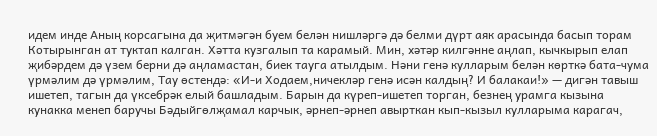идем инде Аның корсагына да җитмәгән буем белән нишләргә дә белми дүрт аяк арасында басып торам Котырынган ат туктап калган. Хәтта кузгалып та карамый. Мин, хәтәр килгәнне аңлап, кычкырып елап җибәрдем дә үзем берни дә аңламастан, биек тауга атылдым. Нәни генә кулларым белән көрткә бата-чума үрмәлим дә үрмәлим, Тау өстендә: «И-и Ходаем,ничекләр генә исән калдың? И балакаи!» — дигән тавыш ишетеп, тагын да үксебрәк елый башладым. Барын да күреп-ишетеп торган, безнең урамга кызына кунакка менеп баручы Бәдыйгөлҗамал карчык, әрнеп-әрнеп авырткан кып-кызыл кулларыма карагач,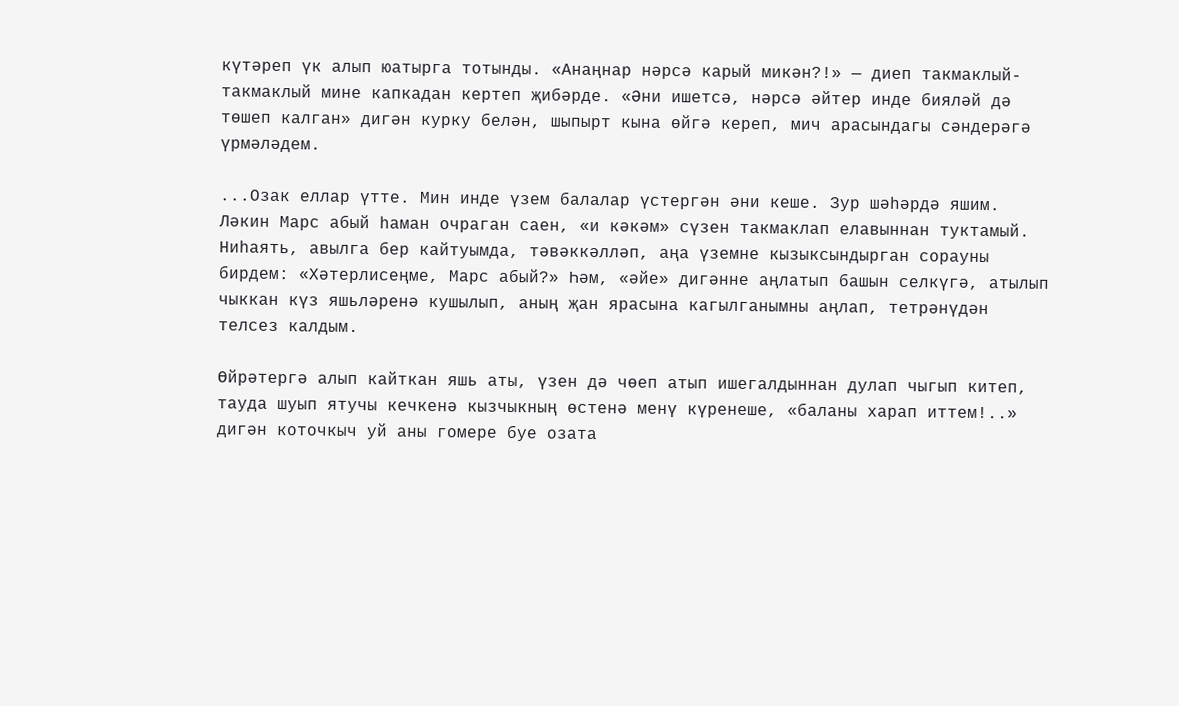күтәреп үк алып юатырга тотынды. «Анаңнар нәрсә карый микән?!» — диеп такмаклый-такмаклый мине капкадан кертеп җибәрде. «Әни ишетсә, нәрсә әйтер инде бияләй дә төшеп калган» дигән курку белән, шыпырт кына өйгә кереп, мич арасындагы сәндерәгә үрмәләдем.

...Озак еллар үтте. Мин инде үзем балалар үстергән әни кеше. Зур шәһәрдә яшим. Ләкин Марс абый һаман очраган саен, «и кәкәм» сүзен такмаклап елавыннан туктамый. Ниһаять, авылга бер кайтуымда, тәвәккәлләп, аңа үземне кызыксындырган сорауны бирдем: «Хәтерлисеңме, Марс абый?» Һәм, «әйе» дигәнне аңлатып башын селкүгә, атылып чыккан күз яшьләренә кушылып, аның җан ярасына кагылганымны аңлап, тетрәнүдән телсез калдым.

Өйрәтергә алып кайткан яшь аты, үзен дә чөеп атып ишегалдыннан дулап чыгып китеп, тауда шуып ятучы кечкенә кызчыкның өстенә менү күренеше, «баланы харап иттем!..» дигән коточкыч уй аны гомере буе озата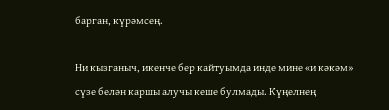барган, күрәмсең.

Ни кызганыч, икенче бер кайтуымда инде мине «и кәкәм» сүзе белән каршы алучы кеше булмады. Күңелнең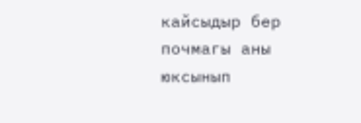кайсыдыр бер почмагы аны юксынып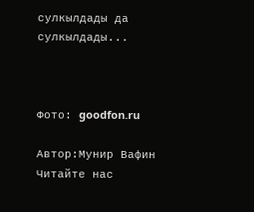сулкылдады да сулкылдады...



Фото: goodfon.ru

Автор:Мунир Вафин
Читайте нас